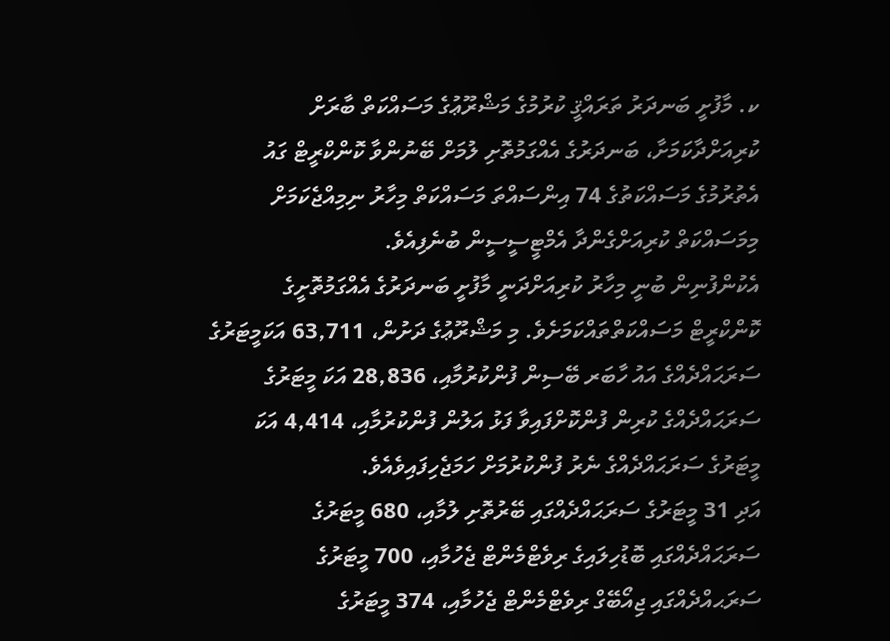ކ. މާފުށީ ބަނދަރު ތަރައްޤީ ކުރުމުގެ މަޝްރޫޢުގެ މަސައްކަތް ބާރަށް ކުރިއަށްދާކަމަށާ، ބަނދަރުގެ އެއްގަމުތޮށި ލުމަށް ބޭނުންވާ ކޮންކްރީޓް ގައު އެތުރުމުގެ މަސައްކަތުގެ 74 އިންސައްތަ މަސައްކަތް މިހާރު ނިމިއްޖެކަމަށް މިމަސައްކަތް ކުރިއަށްގެންދާ އެމްޓީސީސީން ބުނެފިއެވެ.
އެކުންފުނިން ބުނީ މިހާރު ކުރިއަށްދަނީ މާފުށީ ބަނދަރުގެ އެއްގަމުތޮށީގެ ކޮންކްރީޓް މަސައްކަތްތައްކަމަށެވެ. މި މަޝްރޫޢުގެ ދަށުން، 63,711 އަކަމީޓަރުގެ ސަރަޙައްދެއްގެ އައު ހާބަރ ބޭސިން ފުންކުރުމާއި، 28,836 އަކަ މީޓަރުގެ ސަރަޙައްދެއްގެ ކުރިން ފުންކޮށްފައިވާ ފަޅު އަލުން ފުންކުރުމާއި، 4,414 އަކަ މީޓަރުގެ ސަރަޙައްދެއްގެ ނެރު ފުންކުރުމަށް ހަމަޖެހިފައިވެއެވެ.
އަދި 31 މީޓަރުގެ ސަރަޙައްދެއްގައި ބޭރުތޮށި ލުމާއި، 680 މީޓަރުގެ ސަރަޙައްދެއްގައި ބޮޑުހިލައިގެ ރިވެޓްމެންޓް ޖެހުމާއި، 700 މީޓަރުގެ ސަރަޙއްދެއްގައި ޖިއޯބޭގް ރިވެޓްމެންޓް ޖެހުމާއި، 374 މީޓަރުގެ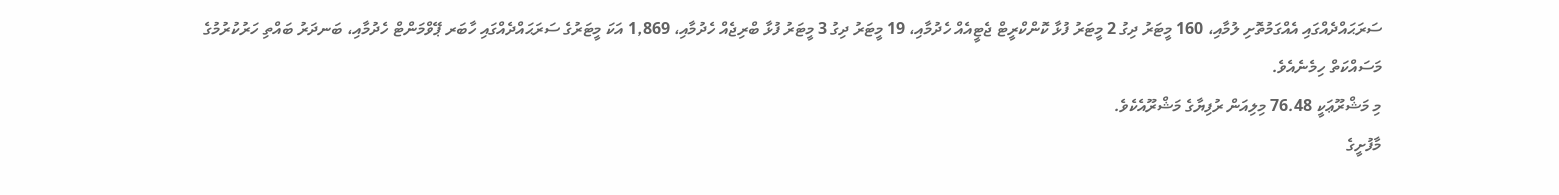ސަރަޙައްދެއްގައި އެއްގަމުތޮށި ލުމާއި، 160 މީޓަރު ދިގު 2 މީޓަރު ފުޅާ ކޮންކްރީޓް ޖެޓީއެއް ހެދުމާއި، 19 މީޓަރު ދިގު 3 މީޓަރު ފުޅާ ބްރިޖެއް ހެދުމާއި، 1,869 އަކަ މީޓަރުގެ ސަރަޙައްދެއްގައި ހާބަރ ޕޭވްމަންޓް ހެދުމާއި، ބަނދަރު ބައްތި ހަރުކުރުމުގެ މަސައްކަތް ހިމެނެއެވެ.
މި މަޝްރޫޢަކީ 76.48 މިލިއަން ރުފިޔާގެ މަޝްރޫއެކެވެ.
މާފުށީގެ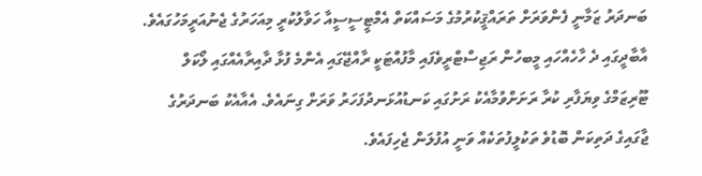ބަނދަރު ޒަމާނީ ފެންވަރަށް ތަރައްޤީކުރުމުގެ މަސައްކަތް އެމްޓީސީސީއާ ހަވާލުކުރީ މިއަހަރުގެ ޖެނުއަރީމަހުގައެވެ.
އާބާދީގައި ދެ ހާހެއްހައި މީބހުން ރަޖިސްޓްރީވެފައި މާފުއްޓަކީ ރާއްޖޭގައި އެންމެ ފުޅާ ދާއިރާއެއްގައި ލޯކަލް ޓޫރިޒަމްގެ ވިޔަފާރި ކުރާ ރަށަށްވުމާއެކު ރަށުގައި ކަނޑުއުޅަނދުފަހަރު ވަރަށް ގިނައެވެ. އެއާއެކު ބަނދަރުގެ ޖާގައިގެ ދަތިކަން ބޮޑުވެ ތަކުލީފުތަކެއް ވަނީ އުފުލަން ޖެހިފައެވެ.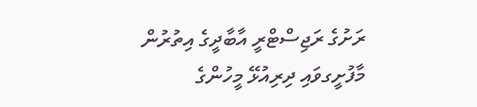ރަށުގެ ރަޖިސްޓްރީ އާބާދީގެ އިތުރުން މާފުށީގވައި ދިރިއުޅޭ މީހުންގެ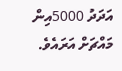އަދަދު 5000އިން މައްޗަށް އަރައެވެ.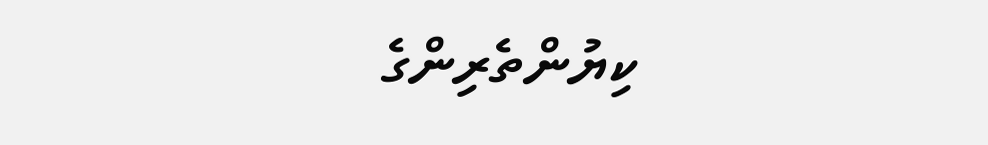ކިޔުންތެރިންގެ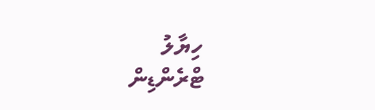ހިޔާލު
ޓްރެންޑިން